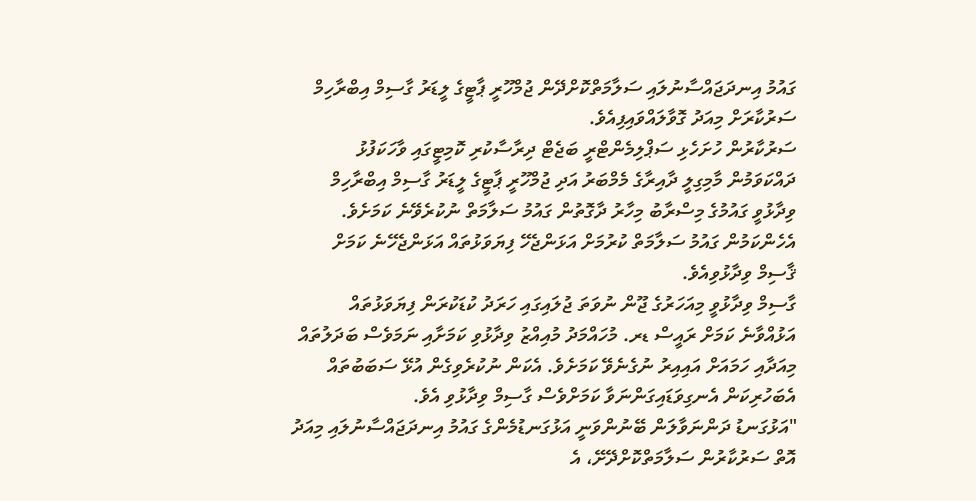ގައުމު އިނދަޖައްސާނުލައި ސަލާމަތްކޮށްދޭން ޖުމްހޫރީ ޕާޓީގެ ލީޑަރު ގާސިމް އިބްރާހިމް ސަރުކާރަށް މިއަދު ގޮވާލައްވައިފިއެވެ.
ސަރުކާރުން ހުށަހެޅި ސަޕްލިމެންޓްރީ ބަޖެޓް ދިރާސާކުރި ކޮމިޓީގައި ވާހަކަފުޅު ދައްކަވަމުން މާމިގިލީ ދާއިރާގެ މެމްބަރު އަދި ޖުމްހޫރީ ޕާޓީގެ ލީޑަރު ގާސިމް އިބްރާހިމް ވިދާޅުވީ ގައުމުގެ މިސްރާބު މިހާރު ދާގޮތުން ގައުމު ސަލާމަތް ނުކުރެވޭނެ ކަމަށެވެ. އެހެންކަމުން ގައުމު ސަލާމަތް ކުރުމަށް އަޅަންޖެހޭ ފިޔަވަޅުތައް އަޅަންޖެހޭނެ ކަމަށް ޤާސިމް ވިދާޅުވިއެވެ.
ގާސިމް ވިދާޅުވީ މިއަހަރުގެ ޖޫން ނުވަތަ ޖުލައިގައި ހަރަދު ކުޑަކުރަން ފިޔަވަޅުތައް އަޅުއްވާނެ ކަމަށް ރައީސް ޑރ. މުހައްމަދު މުއިއްޒު ވިދާޅުވި ކަމަށާއި ނަމަވެސް ބަދަލުތައް މިއަދާއި ހަމައަށް އައިއިރު ނުގެނެވޭ ކަމަށެވެ. އެކަން ނުކުރެވިގެން އުޅޭ ސަބަބުތައް އެބަހުރިކަން އެނގިވަޑައިގަންނަވާ ކަމަށްވެސް ގާސިމް ވިދާޅުވި އެވެ.
"އަޅުގަނޑު ދަންނަވާލަން ބޭނުންވަނީ އަޅުގަނޑުމެންގެ ގައުމު އިނދަޖައްސާނުލައި މިއަދު އޮތް ސަރުކާރުން ސަލާމަތްކޮށްދޭށޭ، އެ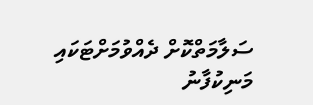ސަލާމަތްކޮށް ދެއްވުމަށްޓަކައި މަނިކުފާނު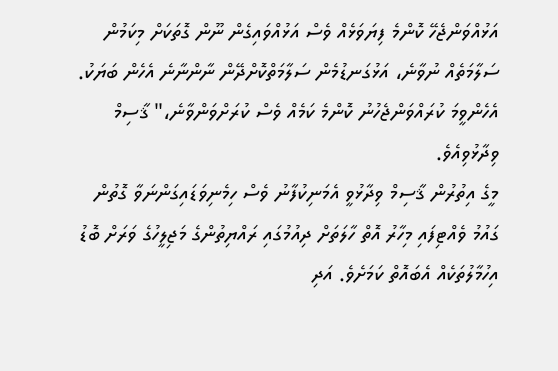އަޅުއްވަންޖެހޭ ކޮންމެ ފިޔަވަޅެއް ވެސް އަޅުއްވައިގެން ނޫން ގޮތަކަށް މިކަމުން ސަލާމަތެއް ނުވާނެ، އަޅުގަނޑުމެން ސަލާމަތްކޮށްދޭން ނާންނާނެ އެހެން ބަޔަކު. އެހެންވީމަ ކުރައްވަންޖެހުނު ކޮންމެ ކަމެއް ވެސް ކުރަށްވަންވާނެ،" ޤާސިމް ވިދާޅުވިއެވެ.
މީގެ އިތުރުން ޤާސިމް ވިދާޅުވީ އެމަނިކުފާނު ވެސް ހިމެނިވަޑައިގަންނަވާ ގޮތުން ގައުމު ވެއްޓިފައި މިހާރު އޮތް ހާލަތަށް ދިއުމުގައި ރައްޔިތުންގެ މަޖިލީހުގެ ވަރަށް ބޮޑު އިހުމާލުތަކެއް އެބައޮތް ކަމަށެވެ. އަދި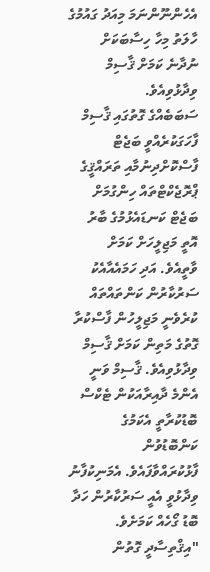އެހެންނޫންނަމަ މިއަދު ގައުމުގެ ހާލަތު މިހާ ހިސާބަކަށް ނުދާނެ ކަމަށް ޤާސިމް ވިދާޅުވިއެވެ.
ސަބަބެއްގެ ގޮތުގައި ޤާސިމް ފާހަގަކުރެއްވީ ބަޖެޓް ފާސްކޮށްދިނުމާއި ތަރައްޤީގެ ޕްރޮޖެކްޓްތައް ހިންގުމަށް ބަޖެޓް ކަނޑައެޅުމުގެ ބާރު އޮތީ މަޖިލީހަށް ކަމަށް ވާތީއެވެ. އަދި ހަމައެއާއެކު ސަރުކާރުން ކަންތައްތައް ކުރެވެނީ މަޖިލީހުން ފާސްކުރާ ގޮތުގެ މަތިން ކަމަށް ޤާސިމް ވިދާޅުވިއެވެ. ޤާސިމް ވަނީ އެންމެ ދާއިރާއަކުން ޓެކްސް ބޮޑުކުރާތީ އެކަމުގެ ކަންބޮޑުވުން ފާޅުކުރައްވާފައެވެ. އެމަނިކުފާނު ވިދާޅުވީ އެއީ ސަރުކާރުން ހަދާ ބޮޑު ގޯހެއް ކަމަށެވެ.
"އިޤްތިސާދީ ގޮތުން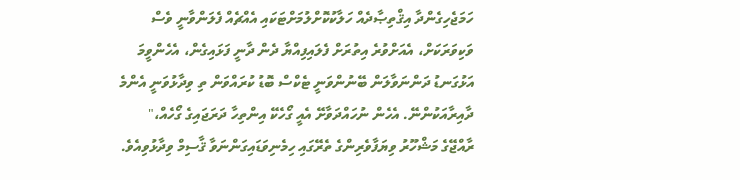ހަމަޖެހިގެންދާ އިޤްތިޞާދެއް ހަލާކުކޮށްލުމަށްޓަކައި އެއްޗެއް ފެލަންވާނީ ވެސް ވަކިވަރަކަށް، އެއަށްވުރެ އިތުރަށް ފެލައިފިއްޔާ ދެން ދާނީ ފަޅައިގެން، އެހެންވީމަ އަޅުގަނޑު ދަންނަވާލަން ބޭނުންވަނީ ޓެކްސް ބޮޑު ކުރައްވަން ތި ވިދާޅުވަނީ އެންމެ ދާއިރާއަކުންނޭ. އެހެން ނުހައްދަވާށޭ އެއީ ގޯހެކޭ އިންތިހާ ދަރަޖައިގެ ގޯހެއް،" ރާއްޖޭގެ މަޝްހޫރު ވިޔަފާވެރިންގެ ތެރޭގައި ހިމެނިވަޑައިގަންނަވާ ޤާސިމް ވިދާޅުވިއެވެ.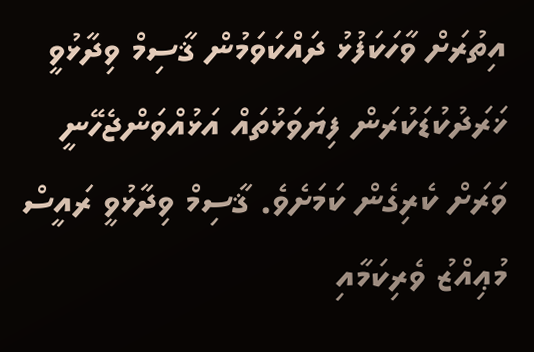އިތުރަށް ވާހަކަފުޅު ދައްކަވަމުން ޤާސިމް ވިދާޅުވީ ޚަރަދުކުޑަކުރަން ފިޔަވަޅުތައް އަޅުއްވަންޖެހޭނީ ވަރަށް ކެރިގެން ކަމަށެވެ. ޤާސިމް ވިދާޅުވީ ރައީސް މުޢިއްޒު ވެރިކަމާއި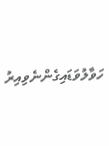ހަވާލުވަޑައިގެންނެވިއިރު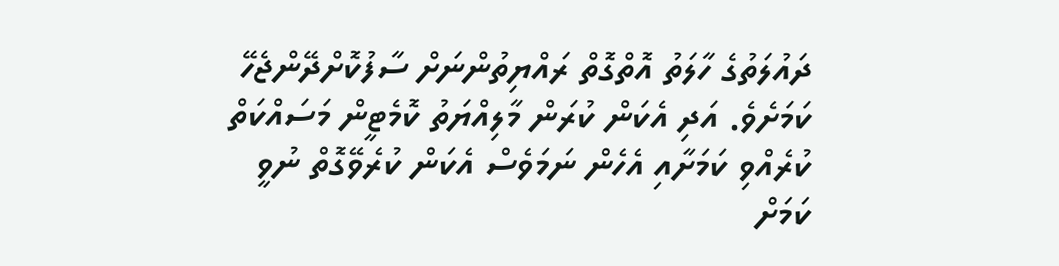ދައުލަތުގެ ހާލަތު އޮތްގޮތް ރައްޔިތުންނަށް ސާފުކޮށްދޭންޖެހޭ ކަމަށެވެ. އަދި އެކަން ކުރަން މާލިއްޔަތު ކޮމެޓީން މަސައްކަތް ކުރެއްވި ކަމަށާއި އެހެން ނަމަވެސް އެކަން ކުރެވޭގޮތް ނުވީ ކަމަށް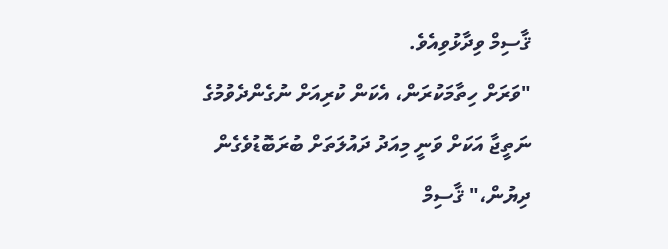ޤާސިމް ވިދާޅުވިއެވެ.
"ވަރަށް ހިތާމަކުރަން، އެކަން ކުރިއަށް ނުގެންދެވުމުގެ ނަތީޖާ އަކަށް ވަނީ މިއަދު ދައުލަތަށް ބުރަބޮޑުވެގެން ދިޔުން،" ޤާސިމް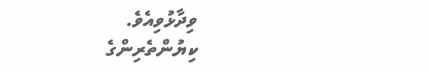ވިދާޅުވިއެވެ.
ކިޔުންތެރިންގެ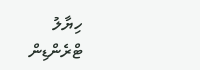ހިޔާލު
ޓްރެންޑިން